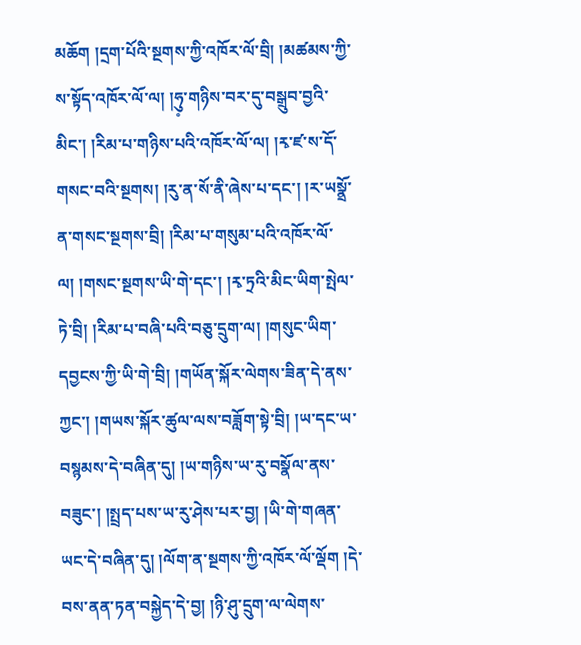མཆོག །དྲག་པོའི་སྔགས་ཀྱི་འཁོར་ལོ་བྲི། །མཚམས་ཀྱི་ས་སྟོད་འཁོར་ལོ་ལ། །ཧུ༷་གཉིས་བར་དུ་བསྒྲུབ་བྱའི་མིང་། །རིམ་པ་གཉིས་པའི་འཁོར་ལོ་ལ། །རྭ་ཛ་ས་དོ་གསང་བའི་སྔགས། །རུ་ན་སོ་ནི་ཞེས་པ་དང་། །ར་ཡསྣྲོ་ན་གསང་སྔགས་བྲི། །རིམ་པ་གསུམ་པའི་འཁོར་ལོ་ལ། །གསང་སྔགས་ཡི་གེ་དང་། །རྭ་ཏྲའི་མིང་ཡིག་སྤེལ་ཏེ་བྲི། །རིམ་པ་བཞི་པའི་བཅུ་དྲུག་ལ། །གསུང་ཡིག་དབྱངས་ཀྱི་ཡི་གེ་བྲི། །གཡོན་སྐོར་ལེགས་ཟིན་དེ་ནས་ཀྱང་། །གཡས་སྐོར་ཚུལ་ལས་བཟློག་སྟེ་བྲི། །ཡ་དང་ཡ་བསྙམས་དེ་བཞིན་དུ། །ཡ་གཉིས་ཡ་རུ་བསྣོལ་ནས་བཟུང་། །སྤྲད་པས་ཡ་རུ་ཤེས་པར་བྱ། །ཡི་གེ་གཞན་ཡང་དེ་བཞིན་དུ། །ལོག་ན་སྔགས་ཀྱི་འཁོར་ལོ་ལྡོག །དེ་བས་ནན་ཏན་བསྐྱེད་དེ་བྱ། །ཉི་ཤུ་དྲུག་ལ་ལེགས་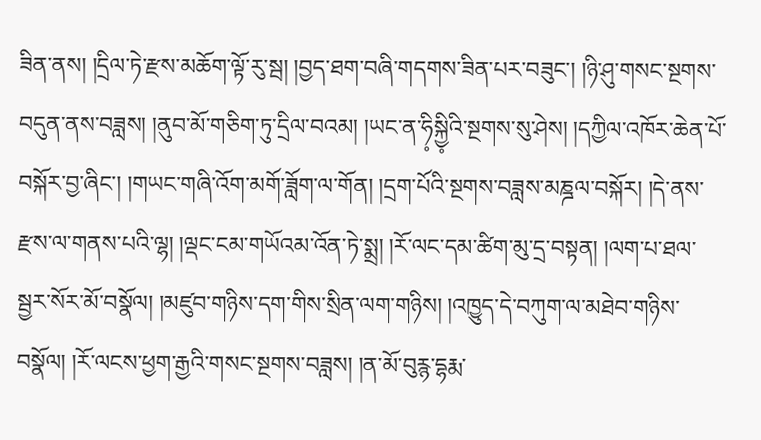ཟིན་ནས། །དྲིལ་ཏེ་རྫས་མཆོག་ལྟོ་རུ་སྦ། །བྱད་ཐག་བཞི་གདགས་ཟིན་པར་བཟུང་། །ཉི་ཤུ་གསང་སྔགས་བདུན་ནས་བཟླས། །ནུབ་མོ་གཅིག་ཏུ་དྲིལ་བའམ། །ཡང་ན་ཧི༷སྐྱི༷འི་སྔགས་སུ་ཤེས། །དཀྱིལ་འཁོར་ཆེན་པོ་བསྐོར་བྱ་ཞིང་། །གཡང་གཞི་འོག་མགོ་ཟློག་ལ་གོན། །དྲག་པོའི་སྔགས་བཟླས་མཎྜལ་བསྐོར། །དེ་ནས་རྫས་ལ་གནས་པའི་ལྷ། །ལྡང་ངམ་གཡོའམ་འོན་ཏེ་སྨྲ། །རོ་ལང་དམ་ཚིག་མུ་དྲ་བསྟན། །ལག་པ་ཐལ་སྦྱར་སོར་མོ་བསྣོལ། །མཛུབ་གཉིས་དག་གིས་སྲིན་ལག་གཉིས། །འཁྱུད་དེ་བཀུག་ལ་མཐེབ་གཉིས་བསྣོལ། །རོ་ལངས་ཕྱག་རྒྱའི་གསང་སྔགས་བཟླས། །ན་མོ་བུརྙ་དྷརྨ་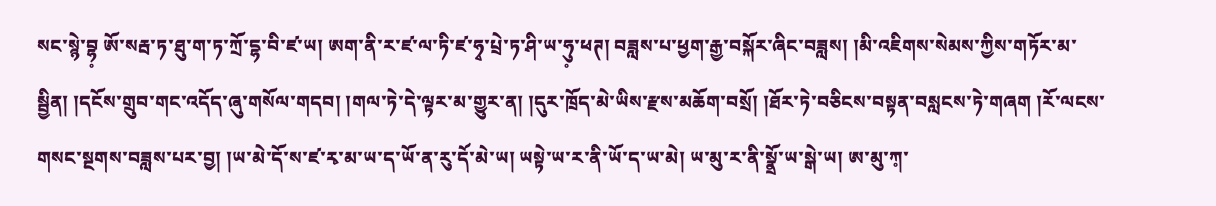སང་སྙེ་བྷ༷ ཨོ་སརྦ་ཏ་ཐུ་ག་ཏ་ཀྲོ་དྷ་བི་ཛ་ཡ། ཨག་ནི་ར་ཛ་ལ་ཏི་ཛ་ཧྭ་པྲེ་ཏ་ཤི་ཡ་ཧུ༷་ཕཊ། བཟླས་པ་ཕྱག་རྒྱ་བསྐོར་ཞིང་བཟླས། །མི་འཇིགས་སེམས་ཀྱིས་གཏོར་མ་སྦྱིན། །དངོས་གྲུབ་གང་འདོད་ཞུ་གསོལ་གདབ། །གལ་ཏེ་དེ་ལྟར་མ་གྱུར་ན། །དུར་ཁྲོད་མེ་ཡིས་རྫས་མཆོག་བསྲོ། །ཐོར་ཏེ་བཅིངས་བསྟན་བསླངས་ཏེ་གཞག །རོ་ལངས་གསང་སྔགས་བཟླས་པར་བྱ། །ཡ་མེ་དོ་ས་ཛ་རྭ་མ་ཡ་ད་ཡོ་ན་རུ་དོ་མེ་ཡ། ཡསྟེ་ཡ་ར་ནི་ཡོ་ད་ཡ་མེ། ཡ་མུ་ར་ནི་སྣྲོ་ཡ་སྒེ་ཡ། ཨ་མུ་ཀ༷་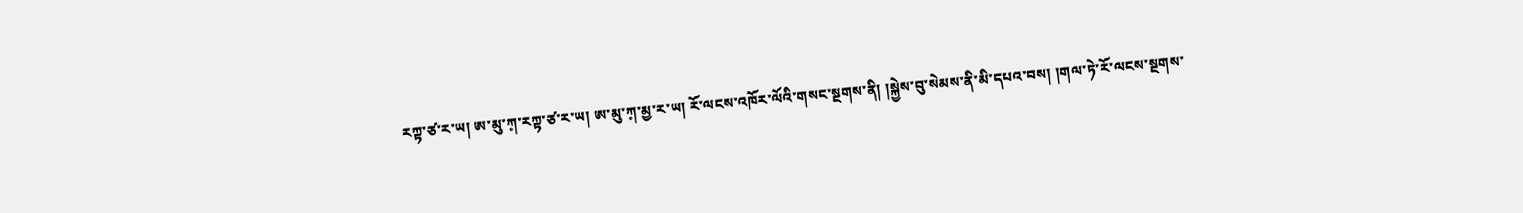རཀྟ་ཙ་ར་ཡ། ཨ་མུ་ཀ༷་རཀྟ་ཙ་ར་ཡ། ཨ་མུ་ཀ༷་མྱ་ར་ཡ། རོ་ལངས་འཁོར་ལོའི་གསང་སྔགས་ནི། །སྐྱེས་བུ་སེམས་ནི་མི་དཔའ་བས། །གལ་ཏེ་རོ་ལངས་སྔགས་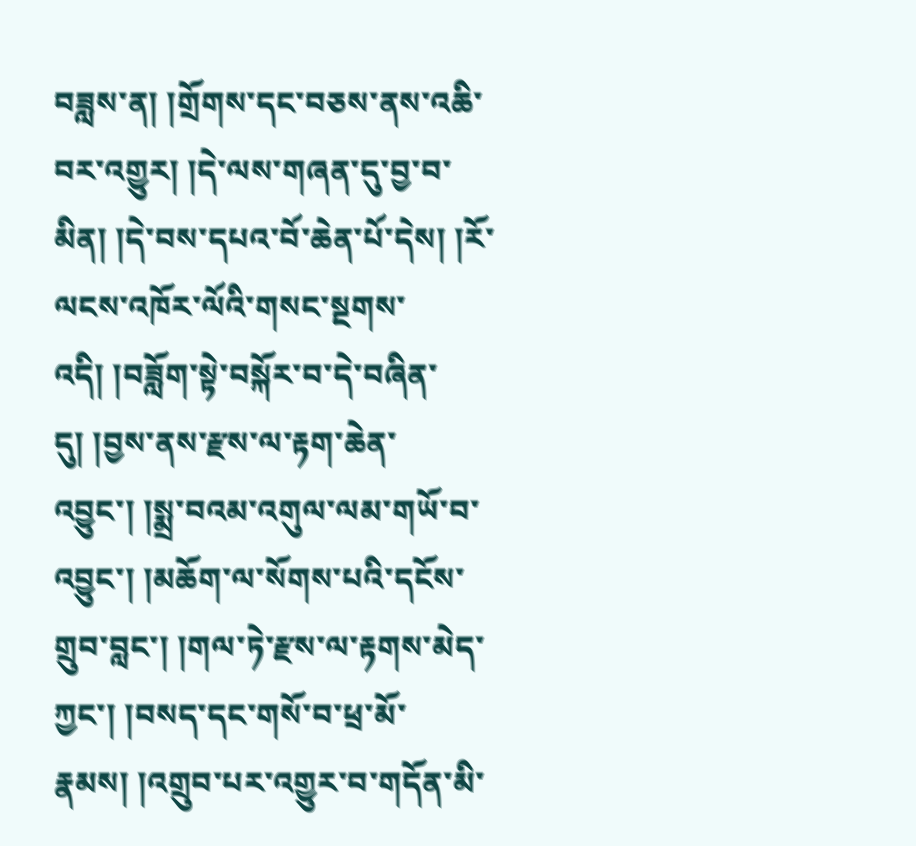བཟླས་ན། །གྲོགས་དང་བཅས་ནས་འཆི་བར་འགྱུར། །དེ་ལས་གཞན་དུ་བྱ་བ་མིན། །དེ་བས་དཔའ་བོ་ཆེན་པོ་དེས། །རོ་ལངས་འཁོར་ལོའི་གསང་སྔགས་འདི། །བཟློག་སྟེ་བསྐོར་བ་དེ་བཞིན་དུ། །བྱས་ནས་རྫས་ལ་རྟག་ཆེན་འབྱུང་། །སྨྲ་བའམ་འགུལ་ལམ་གཡོ་བ་འབྱུང་། །མཆོག་ལ་སོགས་པའི་དངོས་གྲུབ་བླང་། །གལ་ཏེ་རྫས་ལ་རྟགས་མེད་ཀྱང་། །བསད་དང་གསོ་བ་ཕྲ་མོ་རྣམས། །འགྲུབ་པར་འགྱུར་བ་གདོན་མི་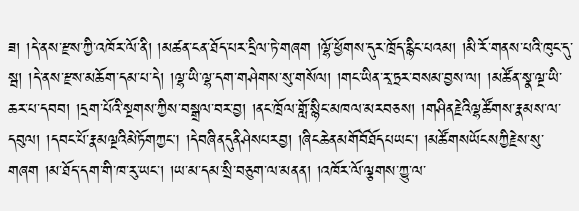ཟ། །དེ་ནས་རྫས་ཀྱི་འཁོར་ལོ་ནི། །མཚན་ངན་ཐོད་པར་དྲིལ་ཏེ་གཞག །ལྷོ་ཕྱོགས་དུར་ཁྲོད་རྙིང་པའམ། །མི་རོ་གནས་པའི་ཁུང་དུ་སྦ། །དེ་ནས་རྫས་མཆོག་དམ་པ་དེ། །ལྷ་ཡི་ལྷ་དག་གཤེགས་སུ་གསོལ། །གང་ཡིན་རྭ་ཏྲར་བསམ་བྱས་ལ། །མཚོན་སྣ་ལྔ་ཡི་ཆར་པ་དབབ། །དྲག་པོའི་སྔགས་ཀྱིས་བསྒྲལ་བར་བྱ། །ནང་ཁྲོལ་གློ་སྙིང་མཁལ་མརབཅས། །གཤིནརྗེའིལྷཚོགས་རྣམས་ལ་དབུལ། །དབང་པོ་རྣམལྔའིམེཏོགཀྱང། །དེབཞིནདུནིཤེསཔརབྱ། །ཞིངཆེནམགོབོཐོདཔཡང། །མཚོགསཡོངསཀྱིརྗེས་སུ་གཞག །མ་ཐོད་དག་གི་ཁ་རུ་ཡང་། །ཡ་མ་དམ་སྲི་བཅུག་ལ་མནན། །འཁོར་ལོ་ལྕགས་ཀྱུ་ལ་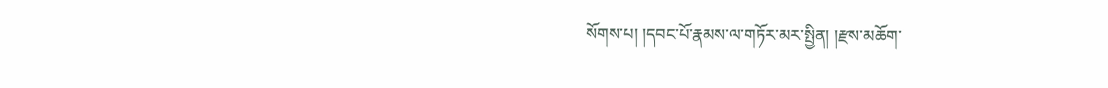སོགས་པ། །དབང་པོ་རྣམས་ལ་གཏོར་མར་སྤྱིན། །རྫས་མཆོག་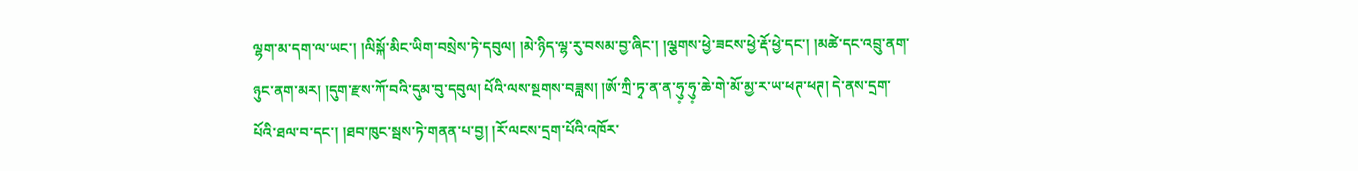ལྷག་མ་དག་ལ་ཡང་། །ལིསྐོ་མིང་ཡིག་བསྲེས་ཏེ་དབུལ། །མེ་ཉིད་ལྷ་རུ་བསམ་བྱ་ཞིང་། །ལྕགས་ཕྱེ་ཟངས་ཕྱེ་རྡོ་ཕྱེ་དང་། །མཚེ་དང་འབྲུ་ནག་ཉུང་ནག་མར། །དུག་རྫས་ཀོ་བའི་དུམ་བུ་དབུལ། པོའི་ལས་སྔགས་བཟླས། །ཨོ་ཀྲི་ཏྭ་ན་ན་ཧུ༷་ཧུ༷་ཆེ་གེ་མོ་མྱ་ར་ཡ་ཕཊ་ཕཊ། དེ་ནས་དྲག་པོའི་ཐལ་བ་དང་། །ཐབ་ཁུང་སྦས་ཏེ་གནན་པ་བྱ། །རོ་ལངས་དྲག་པོའི་འཁོར་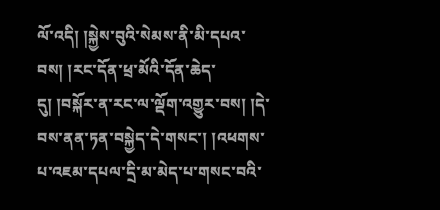ལོ་འདི། །སྐྱེས་བུའི་སེམས་ནི་མི་དཔའ་བས། །རང་དོན་ཕྲ་མོའི་དོན་ཆེད་དུ། །བསྐོར་ན་རང་ལ་ལྡོག་འགྱུར་བས། །དེ་བས་ནན་ཏན་བསྐྱེད་དེ་གསང་། །འཕགས་པ་འཇམ་དཔལ་དྲི་མ་མེད་པ་གསང་བའི་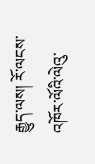རྒྱུད་ལས། རོ་ལངས་འཁོར་ལོའི་ལེའུ་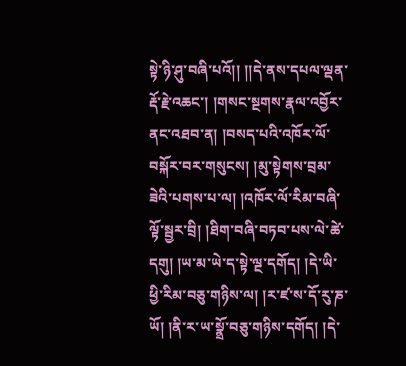སྟེ་ཉི་ཤུ་བཞི་པའོ།། །།དེ་ནས་དཔལ་ལྡན་རྡོ་རྗེ་འཆང་། །གསང་སྔགས་རྣལ་འབྱོར་ནང་འཐབ་ན། །བསད་པའི་འཁོར་ལོ་བསྐོར་བར་གསུངས། །མུ་སྟེགས་བྲམ་ཟེའི་པགས་པ་ལ། །འཁོར་ལོ་རིམ་བཞི་ལྟོ་སྦྱར་བྲི། །ཐིག་བཞི་བཏབ་པས་ལེ་ཚེ་དགུ། །ཡ་མ་ཡེ་ད་སྟེ་ལྔ་དགོད། །དེ་ཡི་ཕྱི་རིམ་བཅུ་གཉིས་ལ། །ར་ཛ་ས་དོ་རུ་ཎ་ཡོ། །ནི་ར་ཡ་སྣྲོ་བཅུ་གཉིས་དགོད། །དེ་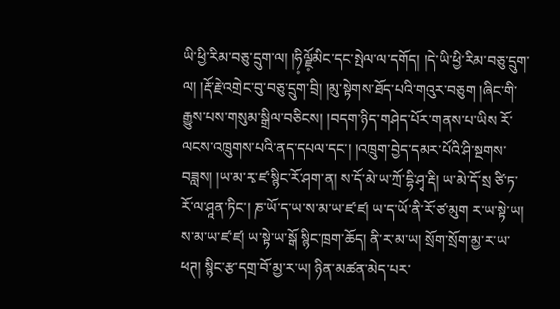ཡི་ཕྱི་རིམ་བཅུ་དྲུག་ལ། །ཧི༷ལྗོ༷མིང་དང་སྤེལ་ལ་དགོད། །དེ་ཡི་ཕྱི་རིམ་བཅུ་དྲུག་ལ། །རྡོ་རྗེ་འགྲེང་བུ་བཅུ་དྲུག་བྲི། །མུ་སྟེགས་ཐོད་པའི་གའུར་བཅུག །ཞིང་གི་རྒྱུས་པས་གསུམ་སྒྲིལ་བཅིངས། །བདག་ཉིད་གཤེད་པོར་གནས་པ་ཡིས རོ་ལངས་འཁྲུགས་པའི་ནད་དཔལ་དང་། །འཁྲུག་བྱེད་དམར་པོའི་ཤི་སྔགས་བཟླས། །ཡ་མ་རྭ་ཛ་སྙིང་རོ་ཤག་ན། ས་དོ་མེ་ཡ་ཀྲོ་དྷི་ཤྭ་རྡི། ཡ་མེ་དོ་སྲ ཙི་ཏ་རོ་ལ་ཤཱན་ཏིང་། ཎ་ཡོ་ད་ཡ་ས་མ་ཡ་ཛ་ཛ། ཡ་ད་ཡོ་ནི་རོ་ཙ་མུག ར་ཡ་སྟེ་ཡ། ས་མ་ཡ་ཛ་ཛ། ཡ་སྟེ་ཡ་སྒོ སྙིང་ཁྲག་ཆོད། ནི་ར་མ་ཡ། སྲོག་སྲོག་མྱ་ར་ཡ་ཕཊ། སྙིང་རྩ་དགྲ་བོ་མྱ་ར་ཡ། ཉིན་མཚན་མེད་པར་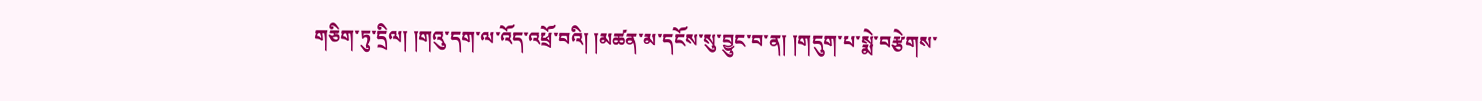གཅིག་ཏུ་དྲིལ། །གའུ་དག་ལ་འོད་འཕྲོ་བའི། །མཚན་མ་དངོས་སུ་བྱུང་བ་ན། །གདུག་པ་སྨེ་བརྩེགས་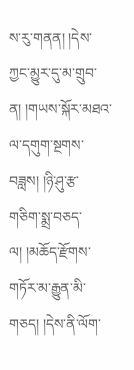ས་རུ་གནན། །དེས་ཀྱང་མྱུར་དུ་མ་གྲུབ་ན། །གཡས་སྐོར་མཐའ་ལ་དགུག་སྔགས་བཟླས། །ཉི་ཤུ་རྩ་གཅིག་སྨྲ་བཅད་ལ། །མཆོད་རྫོགས་གཏོར་མ་རྒྱུན་མི་གཅད། །དེས་ནི་ལོག་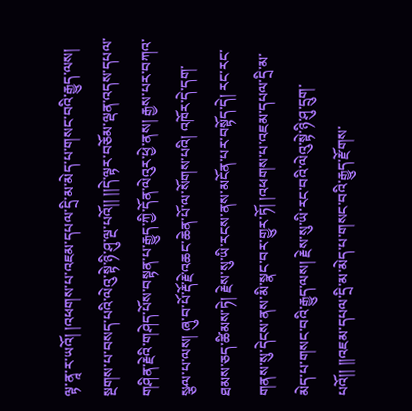ལྟ་ནཱ་ར་ཡའོ། །འཕགས་པ་འཇམ་དཔལ་དྲི་མ་མེད་པ་གསང་བའི་རྒྱུད་ལས། སྔགས་པ་བསད་པའི་ལེའུ་སྟེ་ཉི་ཤུ་ལྔ་པའོ།། །།དེ་ལྟར་བཅོམ་ལྡན་འདས་དཔལ་གཤིན་རྗེའི་གཤེད་པོས་བསྟན་པ་རྒྱུད་ཀྱི་དོན་ལེའུར་ཕྱེ་ནས། རྒྱས་པར་བཀའ་སྩལ་པ་ལས། ཞུ་བ་པོ་རྡོ་རྗེ་འཆང་ཆེན་པོ་ལ་སོགས་པའི། འཁོར་དེ་དག་ཐམས་ཅད་ཚིམས་ཏེ། རྗེས་སུ་ཡི་རངས་ནས་མངོན་པར་བསྟོད་དེ། རང་རང་གནས་སུ་དེངས་ནས་མི་སྣང་བར་གྱུར་ཏོ། །འཕགས་པ་འཇམ་དཔལ་དྲི་མ་མེད་པ་གསང་བའི་རྒྱུད་ལས། རྗེས་སུ་ཡི་རང་བའི་ལེའུ་སྟེ་ཉི་ཤུ་དྲུག་པའོ།། །།འཇམ་དཔལ་དྲི་མ་མེད་པ་གསང་བའི་རྒྱུད་རྫོགས་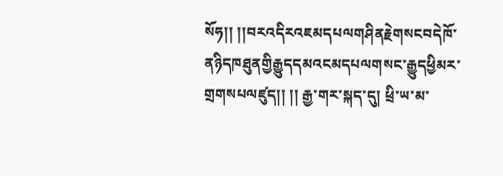སོཧ།། །།བརའདིརའཇམདཔལགཤིནརྗེགསངབདེཁོ་ནཉིདཁཐུནགྱིརྒྱུདདམའངམདཔལགསང་རྒྱུདཕྱིམར་གྲགསཔལཛུད།། །། རྒྱ་གར་སྐད་དུ། ཕྲི་ཡ་མ་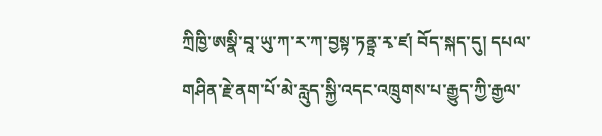ཀྲིཁྱི་ཨསྣི་བཱ་ཡུ་ཀ་ར་ཀ་བྱསྟ་ཏནྟྲ་རྭ་ཛ། བོད་སྐད་དུ། དཔལ་གཤིན་རྗེ་ནག་པོ་མེ་རླུད་སྐྱི་འདང་འཁྲུགས་པ་རྒྱུད་ཀྱི་རྒྱལ་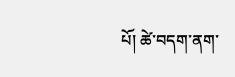པོ། ཚེ་བདག་ནག་